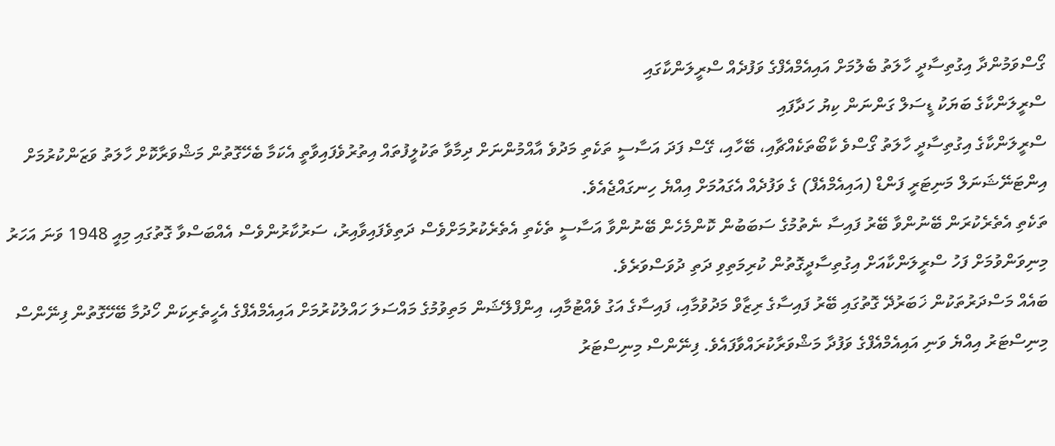ގޯސްވަމުންދާ އިގުތިސާދީ ހާލަތު ބެލުމަށް އައިއެމްއެފްގެ ވަފުދެއް ސްރީލަންކާގައި
ސްރީލަންކާގެ ބަޔަކު ޑީސަލް ގަންނަން ކިޔު ހަދާފައި
ސްރީލަންކާގެ އިގުތިސާދީ ހާލަތު ގޯސްވެ ކާބޯތަކެއްޗާއި، ބޭހާއި، ގޭސް ފަދަ އަސާސީ ތަކެތި މަދުވެ އާއްމުންނަށް ދިމާވާ ތަކުލީފުތައް އިތުރުވެފައިވާތީ އެކަމާ ބެހޭގޮތުން މަޝްވަރާކޮށް ހާލަތު ވަޒަންކުރުމަށް އިންޓަނޭޝަނަލް މަނިޓަރީ ފަންޑް (އައިއެމްއެފް) ގެ ވަފުދެއް އެގައުމަށް އިއްޔެ ހިނގައްޖެއެވެ.
ތަކެތި އެތެރެކުރަން ބޭނުންވާ ބޭރު ފައިސާ ނެތުމުގެ ސަބަބުން ކޮންމެހެން ބޭނުންވާ އަސާސީ ތެކެތި އެތެރެކުރުމަށްވެސް ދަތިވެފައިވާއިރު، ސަރުކާރުންވެސް އެއްބަސްވާ ގޮތުގައި މިއީ 1948 ވަނަ އަހަރު މިނިވަންވުމަށް ފަހު ސްރީލަންކާއަށް އިގުތިސާދީގޮތުން ކުރިމަތިވި ދަތި ދުވަސްވަރެވެ.
ބައެއް މަސްދަރުތަކުން ޚަބަރުދޭ ގޮތުގައި ބޭރު ފައިސާގެ ރިޒާވް މަދުވުމާއި، ފައިސާގެ އަގު ވެއްޓުމާއި، އިންފްލޭޝަން މަތިވުމުގެ މައްސަލަ ހައްލުކުރުމަށް އައިއެމްއެފްގެ އެހީތެރިކަން ހޯދުމާ ބޭހޭގޮތުން ފިނޭންސް މިނިސްޓަރު އިއްޔެ ވަނި އައިއެމްއެފްގެ ވަފުދާ މަޝްވަރާކުރައްވާފައެވެ. ފިނޭންސް މިނިސްޓަރު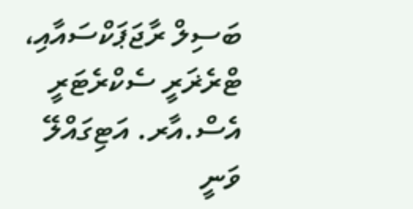ބަސިލް ރާޖަޕަކްސައާއި، ޓްރެޜަރީ ސެކްރެޓަރީ އެސް.އާރ. އަޓިގައްލޭ ވަނީ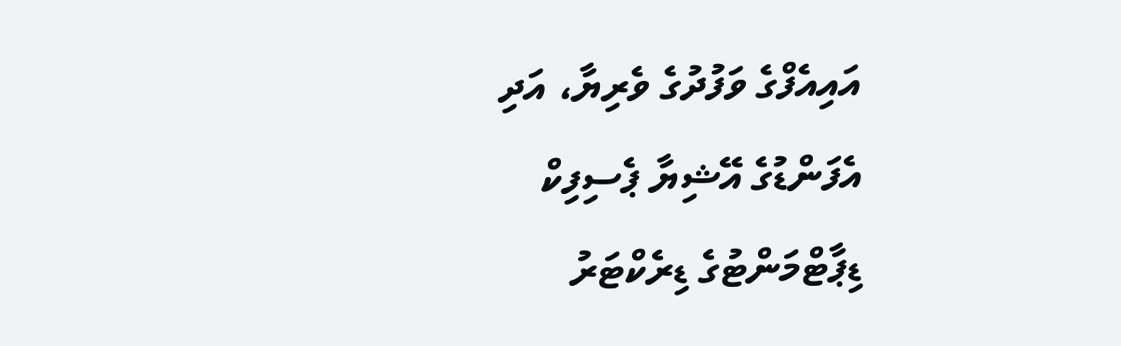އައިއެފްގެ ވަފުދުގެ ވެރިޔާ، އަދި އެފަންޑުގެ އޭޝިޔާ ޕެސިފިކް ޑިޕާޓްމަންޓުގެ ޑިރެކްޓަރު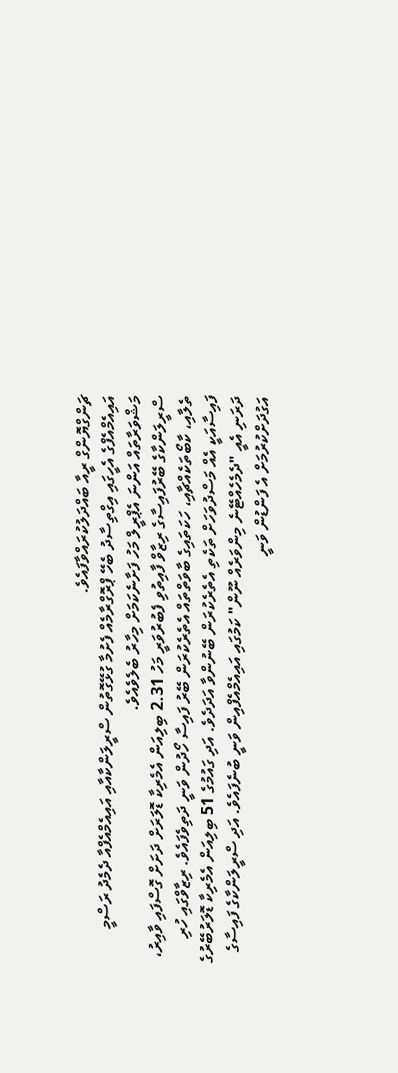ޗަންގްޔޮންގް ރީއާ ބައްދަލުކުރައްވާފައެވެ.
އައިއެމްއެފްގެ އެހީގައި އިގްތިސާދު ބެހޭ ޕްރޮގްރާމެއް ފެށުމާ ގުޅޭގޮތުން ސްރީލަންކާއާއި އައިއެމްއެފްއާ ދެމެދު ރަސްމީ މަޝްވަރާތައް އަންނަ އެޕްރީލް މަހު ފަށާނެކަމަށް މިހާރު ބެލެވެއެވެ.
ސްރީލަންކާގެ ބޭރުފައިސާގެ ރިޒާވް ފާއިތުވި ފެބުރުވަރީ މަހު 2.31 ބިލިއަން އެމެރިކާ ޑޮލަރަށް ދަށަށް ގޮސްފައި ވާއިރު، ތެލާއި، ކާބޯތަކެއްޗާއި، ހަކަތައިގެ ބާވަތްތައް އެތެރެކުރަން ބޭރު ފައިސާ ހޯދުން ވަނީ ދަތިވެފައެވެ. ރިޒާވްގައި ހުރި ފައިސާއަކީ އެއް މަސްދުވަހަށް ތަކެތި އެތެރެކުރަން ބޭނުންވާ އަދަދެވެ. އަދި ގައުމުގެ 51 ބިލިއަން އެމެރިކާ ޑޮލަރުބޭރުގެ ދަރަނި އެއީ "ދެމެހެއްޓޭނެ މިންވަރެއް ނޫން" ކަމުގައި އައިއެމްއެފްއިން ވަނީ ބުނެފައެވެ. އަދި ސްރީލަންކާގެ ފައިސާގެ އަގުދަށްކުރުމަށް އެ ފަންޑުން ވަނީ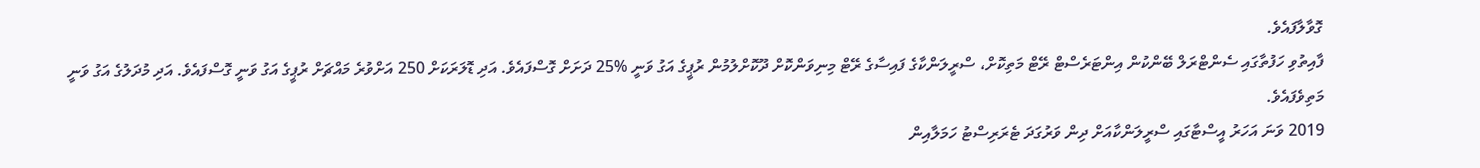ގޮވާލާފައެވެ.
ފާއިތުވި ހަފުތާގައި ސެންޓްރަލް ބޭންކުން އިންޓަރެސްޓް ރޭޓް މަތިކޮށް، ސްރީލަންކާގެ ފައިސާގެ ރޭޓް މިނިވަންކޮށް ދޫކޮށްލުމުން ރުޕީގެ އަގު ވަނީ %25 ދަށަށް ގޮސްފައެވެ. އަދި ޑޮލަރަކަށް 250 އަށްވުރެ މައްޗަށް ރުޕީގެ އަގު ވަނީ ގޮސްފައެވެ. އަދި މުދަލުގެ އަގު ވަނީ މަތިވެފައެވެ.
2019 ވަނަ އަހަރު އީސްޓާގައި ސްރީލަންކާއަށް ދިން ވަރުގަދަ ޓެރަރިސްޓު ހަމަލާއިން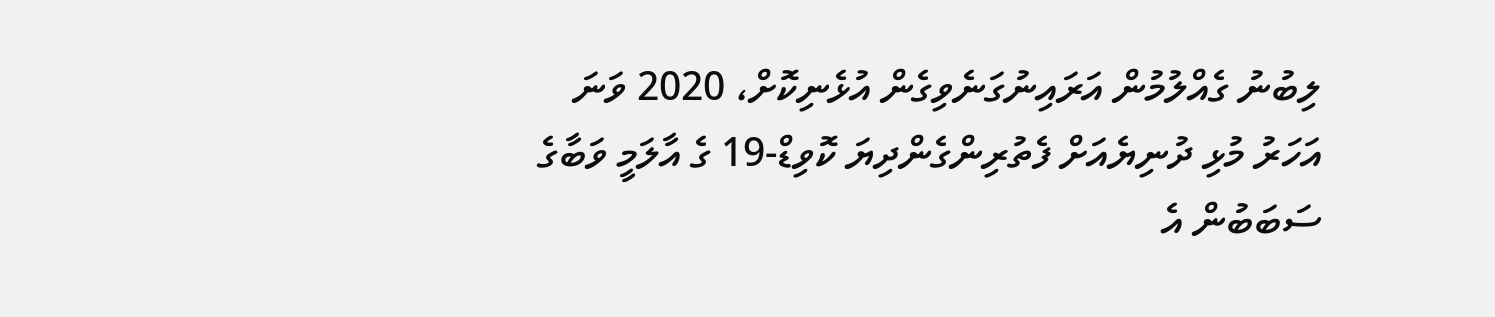ލިބުނު ގެއްލުމުން އަރައިނުގަނެވިގެން އުޅެނިކޮށް، 2020 ވަނަ އަހަރު މުޅި ދުނިޔެއަށް ފެތުރިންގެންދިޔަ ކޮވިޑް-19 ގެ އާލަމީ ވަބާގެ ސަބަބުން އެ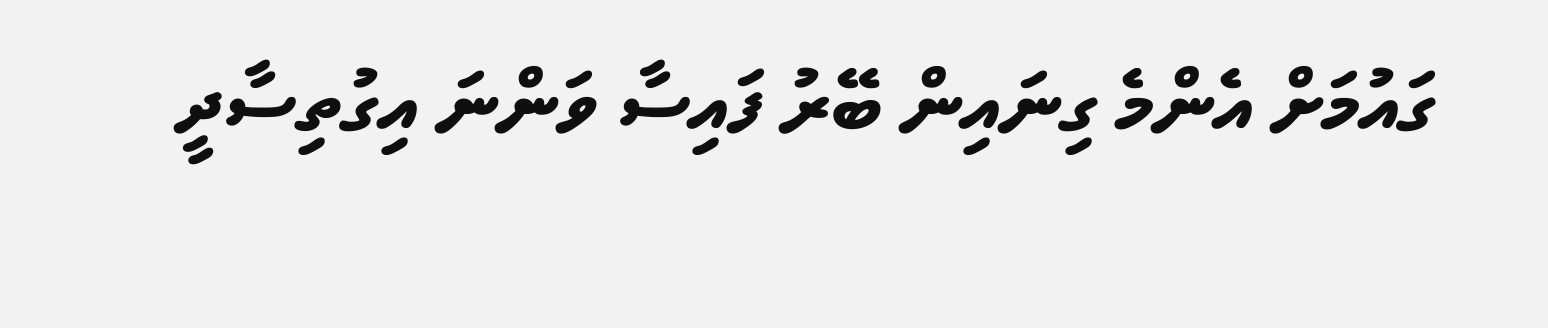ގައުމަށް އެންމެ ގިނައިން ބޭރު ފައިސާ ވަންނަ އިގުތިސާދީ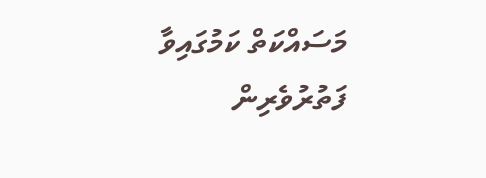މަސައްކަތް ކަމުގައިވާ ފަތުރުވެރިން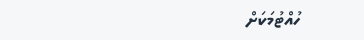ހުއްޓުމަކަށް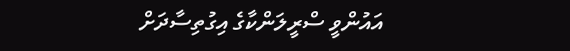އައުންވީ ސްރީލަންކާގެ އިގުތިސާދަށް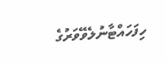ހިފަހައްޓާނުލެވޭވަރުގެ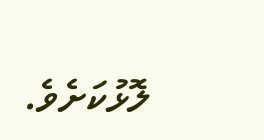ލޮޅުކަށެވެ.